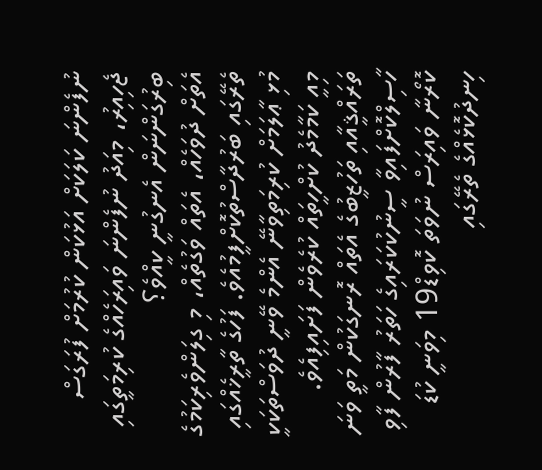ނުފެންނަ ކަލަކަށް އަޅުކަން ކުރުމަށް ފުރަގަސް ޖެހިއިރު، މިއަދު ނުފެންނަ ވައިރަހެއްގެ ކުރިމަތީގައި ބިރުގަންނަން އެނގުނީ ކީއްވެ؟
އެތަށް ދުވަހެއް، އެތައް ވަގުތެއް، މި ގިލަންވެރިކަމުގެ ތެރޭގައި ބަރުދާސްތުކޮށްފީމުއެވެ. ފަހުގެ ތާރީޚެއްގައި މުޅި ޢާލަމަށް ކުރިމަތިވާނޭ އެންމެ ވޭނީ ދުވަސްތަކަކީ މިއީ ކަމާމެދު ކުށްހީތައް ކުރެވެން ފަށައިފިއެވެ. ތަރައްޤީއާއި ތަހުޒީބުގެ އެތައް ރޮނގަކުން މަތީ ވަނަ ހާސިލްކޮށްފައިވާ ސީނުކުކަރައިގެ ހަތަރު ފާރުން ފާވި ކޮރޯނާ ވައިރަސް ނުވަތަ ކޮވިޑް19 މިވަނީ ކުޑަ ހިނދުކޮޅެއްގެ ތެރޭގައި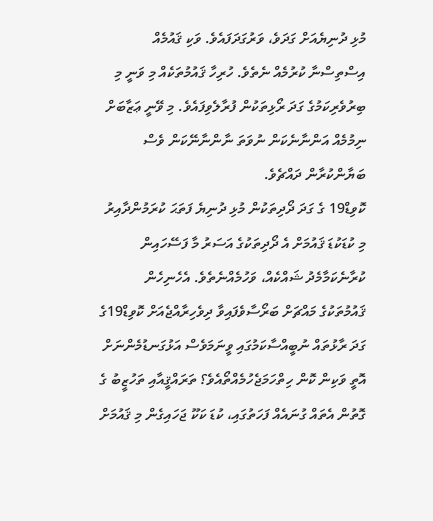މުޅި ދުނިޔެއަށް ގަދަވެ، ވަރުގަދަފައެވެ. ވަކި ޤައުމެއް އިސްތިސްނާ ކުރުމެއް ނެތެވެ. ހުރިހާ ޤައުމުތަކެއް މި ވަނީ މި ބިރުވެރިކަމުގެ ގަދަ ރޯޅިތަކުން ފުރާލެވިފައެވެ. މި ވޭނީ ޢަޒާބަށް ނިމުމެއް އަންނާނެކަން ނުވަތަ ނާންނާނޭކަން ވެސް ބަޔާންކުރާން ދައްޗެވެ.
ކޮވިޑް19 ގެ ގަދަ ދޯދިތަކުން މުޅި ދުނިޔެ ފަތަޙަ ކުރަމުންދާއިރު މި ކުޑަކުޑަ ޤައުމަށް އެ ދޯދިތަކުގެ އަސަރު މާ ފަސޭހައިން ކުރާނެކަމާމެދު ޝައްކެއް، ވަހުމެއްނެތެވެ. އެހެނިހެން ޤައުމުތަކުގެ މައްޗަށް ބަރޯސާވެފައިވާ ދިވެހިރާއްޖެއަށް ކޮވިޑް19ގެ ގަދަ ރާޅުތައް ނުބީއްސާކަމުގައި ވީނަމަވެސް އަޅުގަނޑުމެންނަށް އޮތީ ވަކިން ކޮން ހިތްހަމަޖެހުމެއްތޯއެވެ؟ ތަރައްޤީއާއި ތަހުޒީބު ގެ ގޮތުން އެތައް ގުނައެއް ފަހަތުގައި، ކުޑަ ކަކޫ ޖަހައިގެން މި ޤައުމަށް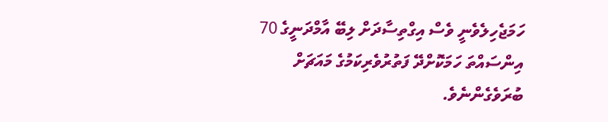ހަމަޖެހިލެވެނީ ވެސް އިގްތިސާދަށް ލިބޭ އާމްދަނީގެ 70 އިންސައްތަ ހަމަކޮށްދޭ ފަތުރުވެރިކަމުގެ މައަޗަށް ބުރަވެގެންނެވެ.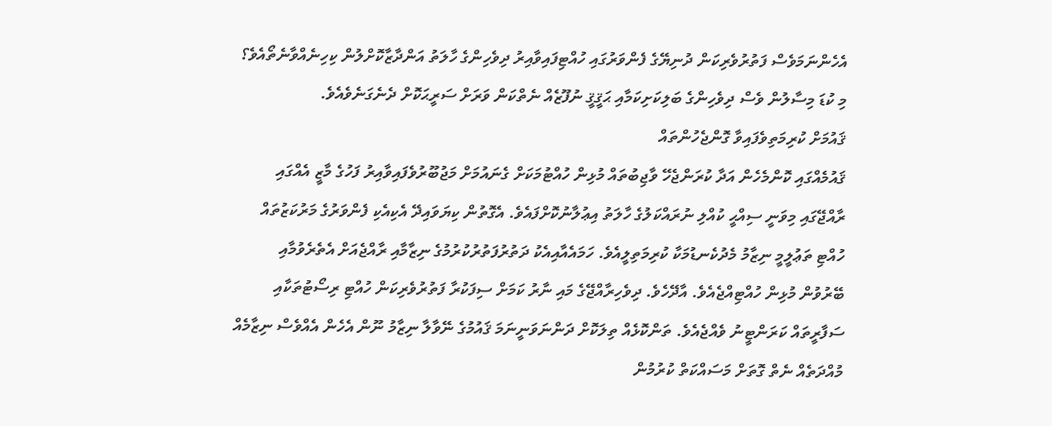އެހެންނަމަވެސް ފަތުރުވެރިކަން ދުނިޔޭގެ ފެންވަރުގައި ހުއްޓިފައިވާއިރު ދިވެހިންގެ ހާލަތު އަންދާޒާކޮށްލުން ކިހިނެއްވާނެތޯއެވެ؟ މި ކުޑަ މިސާލުން ވެސް ދިވެހިންގެ ބަލިކަށިކަމާއި ޙަޤީޤީ ނުފޫޒެއް ނެތްކަން ވަރަށް ސަރީޙަކޮށް ދެނެގަނެވެއެވެ.
ޤައުމަށް ކުރިމަތިވެފައިވާ ގޮންޖެހުންތައް
ޤައުމެއްގައި ކޮންމެހެން އަދާ ކުރަންޖެހޭ ވާޖިބުތައް މުޅިން ހުއްޓުމަކަށް ގެނައުމަށް މަޖުބޫރުވެފައިވާއިރު ފަހުގެ މާޒީ އެއްގައި ރާއްޖޭގައި މިވަނީ ސިއްޙީ ކުއްލި ނުރައްކަލުގެ ހާލަތު އިޢުލާނުކޮށްފައެވެ. އެގޮތުން ކިޔަވައިދޭ އެކިއެކި ފެންވަރުގެ މަރުކަޒުތައް ހުއްޓި ތަޢުލީމީ ނިޒާމު މެދުކެނޑުމަކާ ކުރިމަތިލީއެވެ. ހަމައެއާއިއެކު ދަތުރުފަތުރުކުރުމުގެ ނިޒާމާއި ރާއްޖެއަށް އެތެރެވުމާއި ބޭރުވުން މުޅިން ހުއްޓިއްޖެއެވެ. އާދޭހެވެ. ދިވެހިރާއްޖޭގެ މައި ނާރު ކަމަށް ސިފަކުރާ ފަތުރުވެރިކަން ހުއްޓި ރިސޯޓުތަކާއި ސަފާރީތައް ކަރަންޓީނު ވެއްޖެއެވެ. ތަންކޮޅެއް ތިލަކޮށް ދަންނަވަނީނަމަ ޤައުމުގެ ނޭވާލާ ނިޒާމު ނޫން އެހެން އެއްވެސް ނިޒާމެއް މުއްދަތެއް ނެތް ގޮތަށް މަސައްކަތް ކުރުމުން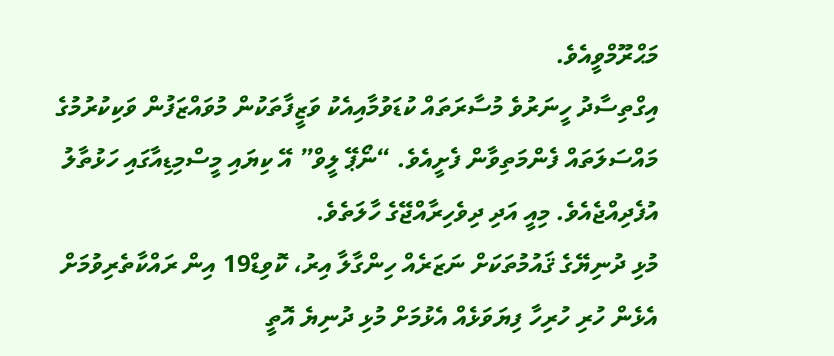މަޙްރޫމްވީއެވެ.
އިގްތިސާދު ހީނަރުވެ މުސާރަތައް ކުޑަވުމާއިއެކު ވަޒީފާތަކުން މުވައްޒަފުން ވަކިކުރުމުގެ މައްސަލަތައް ފެންމަތިވާން ފެށީއެވެ. “ނޯޕޭ ލީވް” އޭ ކިޔައި މީސްމިޑިއާގައި ހަޅުތާލު އުފެދިއްޖެއެވެ. މިއީ އަދި ދިވެހިރާއްޖޭގެ ހާލަތެވެ.
މުޅި ދުނިޔޭގެ ޤައުމުތަކަށް ނަޒަރެއް ހިންގާލާ އިރު، ކޮވިޑް19 އިން ރައްކާތެރިވުމަށް އެޅެން ހުރި ހުރިހާ ފިޔަވަޅެއް އެޅުމަށް މުޅި ދުނިޔެ އޮތީ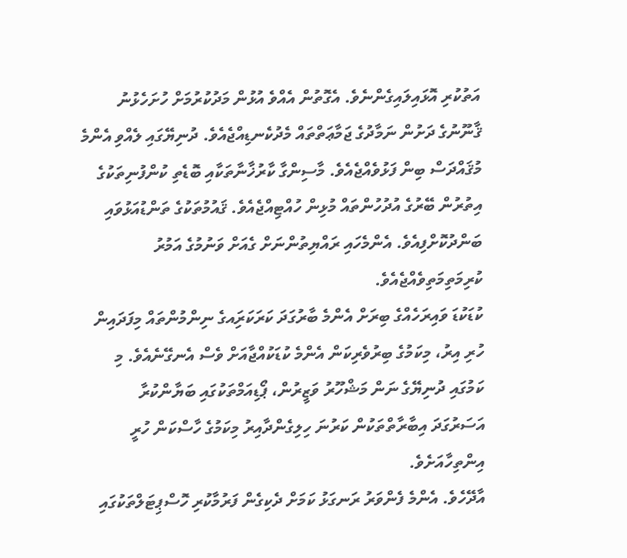އަތުކުރި އޮޅައިލައިގެންނެވެ. އެގޮތުން އެއްވެ އުޅުން މަދުކުރުމަށް ހުށަހެޅުނު ޤާނޫނުގެ ދަށުން ނަމާދުގެ ޖަމާޢަތްތައް މެދުކެނޑިއްޖެއެވެ. ދުނިޔޭގައި ލެއްވި އެންމެ މުޤައްދަސް ބިން ފަޅުވެއްޖެއެވެ. މާސިންގާ ކާރުޚާނާތަކާއި ބޮޑެތި ކުންފުނިތަކުގެ އިތުރުން ބޭރުގެ އުދުހުންތައް މުޅިން ހުއްޓިއްޖެއެވެ. ޤައުމުތަކުގެ ތަންޑުއަޅުވައި ބަންދުކޮށްފިއެވެ. އެންމެހައި ރައްޔިތުންނަށް ގެއަށް ވަނުމުގެ އަމުރު ކުރިމަތިމަތިވެއްޖެއެވެ.
ކުޑަކުޑަ ވައިރަހެއްގެ ބިރަށް އެންމެ ބާރުގަދަ ކަރަކަރަިއގެ ނިންމުންތައް މިފަދައިން ހުރި އިރު، މިކަމުގެ ބިރުވެރިކަން އެންމެ ކުޑަކުއްޖާއަށް ވެސް އެނގޭނެއެވެ. މި ކަމުގައި ދުނިޔޭގެ ނަން މަޝްހޫރު ވަޒީރުން، ޕޯޑިއަމްތަކުގައި ބަޔާންކުރާ އަސަރުގަދަ އިބާރާތްތަކުން ކަރުނަ ހިލިގެންދާއިރު މިކަމުގެ ހާސްކަން ހުރީ އިންތިހާއަށެވެ.
އާދޭހެވެ. އެންމެ ފެންވަރު ރަނގަޅު ކަމަށް ދެކިގެން ފަރުމާކުރި ހޮސްޕިޓަލްތަކުގައި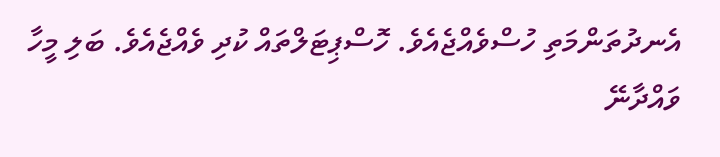އެނދުތަންމަތި ހުސްވެއްޖެއެވެ. ހޮސްޕިޓަލްތައް ކުދި ވެއްޖެއެވެ. ބަލި މީހާ ވައްދާނޭ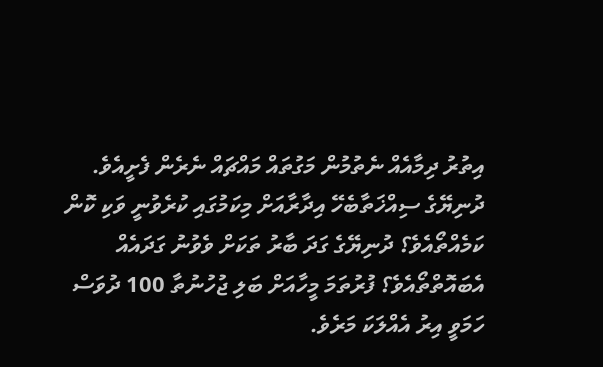އިތުރު ދިމާއެއް ނެތުމުން މަގުތައް މައްޗައް ނެރެން ފެށީއެވެ. ދުނިޔޭގެ ސިއްޚަތާބެހޭ އިދާރާއަށް މިކަމުގައި ކުރެވުނީ ވަކި ކޮން ކަމެއްތޯއެވެ؟ ދުނިޔޭގެ ގަދަ ބާރު ތަކަށް ވެވުނު ގަދައެއް އެބައޮތްތޯއެވެ؟ ފުރުތަމަ މީހާއަށް ބަލި ޖުހުނުތާ 100 ދުވަސް ހަމަވީ އިރު އެއްލަކަ މަރެވެ.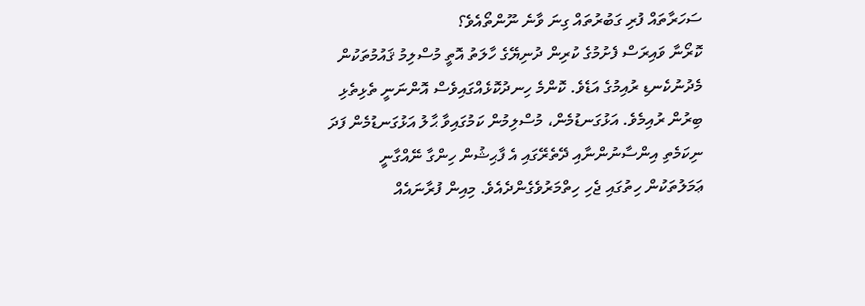ސަހަރާތައް ފުރި ގަބުރުތައް ގިނަ ވާނެ ނޫންތޯއެވެ؟
ކޮރޯނާ ވައިރަސް ފެށުމުގެ ކުރިން ދުނިޔޭގެ ހާލަތު އޮތީ މުސްލިމު ޤައުމުތަކުން މެދުނުކެނޑި ރުއިމުގެ އަޑެވެ. ކޮންމެ ހިނދުކޮޅެއްގައިވެސް އޮންނަނީ ތެޅިތެޅި ބިރުން ރުއިމެވެ. އަޅުގަނޑުމެން، މުސްލިމުން ކަމުގައިވާ ޙާލު އަޅުގަނޑުމެން ފަދަ ނިކަމެތި އިންސާނުންނާއި ދޭތެރޭގައި އެ ފާޙިޝުން ހިންގާ ނޭއްގާނީ ޢަމަލުތަކުން ހިތުގައި ޖެހި ހިތްމަރުވެގެންދެއެވެ. މިއިން ފުރާނައެއް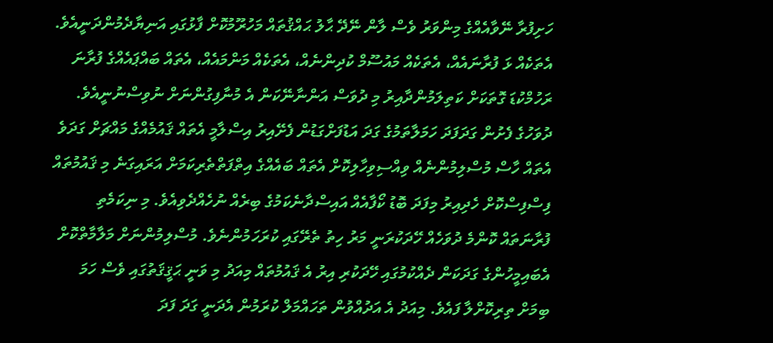ހަށިފުރާ ނޭވާއެއްގެ މިންވަރު ވެސް ލާން ނޭދޭ ޙާލު ޙައްޤުތައް މަހުރޫމުކޮށް ފާޅުގައި އަނިޔާދެމުންދަނީއެވެ. އެތަކެއް ޅަ ފުރާނައެއް، އެތަކެއް މައުސޫމް ކުދިންނެއް، އެތަކެއް މަންމައެއް، އެތައް ބައްޕައެއްގެ ފުރާނަ ރަހުމްކުޑަ ގޮތަކަށް ކަތިލަމުންދާއިރު މި ދުވަސް އަންނާނޭކަން އެ މުނާފިގުންނަށް ނުވިސްނުނީއެވެ. ދުވަހުގެ ފެށުން ގަދަފަދަ ހަމަލާތަމުގެ ގަދަ އަޑުފަށްގަޑުން ފެށޭއިރު އިސްލާމީ އެތައް ޤައުމެއްގެ މައްޗަށް ގަދަވެ އެތައް ހާސް މުސްލިމުންނެއް ވިއްސިވިހާލިކޮށް އެތައް ބައެއްގެ އިތްފަތްތެރިކަމަށް އަރައިގަނެ މި ޤައުމުތައް ފިސްފިސްކޮށް ހެދިއިރު މިފަދަ ބޮޑު ކޯފާއެއް އައިސްދާނެކަމުގެ ބިރެއް ނުހެއްދެވިއެވެ. މި ނިކަމެތި ފުރާނަތައް ކޮންމެ ދުވަހެއް ހޭދަކުރަނީ މަރު ހިތު ތެރޭގައި ކުރަހަމުންނެވެ. މުސްލިމުންނަށް މަލާމާތްކޮށް އެބައިމީހުންގެ ގަދަކަން ދެއްކުމުގައި ހޭދަކުރި އިރު އެ ޤައުމުތައް މިއަދު މި ވަނީ ޙަޤީޤަތުގައި ވެސް ހަމަ ބިމަށް ތިރިކޮށްލާ ފައެވެ. މިއަދު އެ އަދުއްވުން ތަހައްމަލް ކުރަމުން އެދަނީ ގަދަ ފަދަ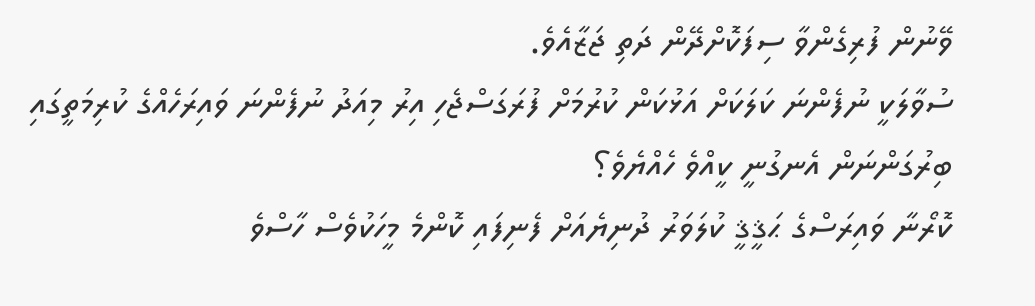ވޭނުން ފުރިގެންވާ ސިފަކޮށްދޭން ދަތި ޖަޒާއެވެ.
ސުވާލަކީ ނުފެންނަ ކަލަކަށް އަޅުކަން ކުރުމަށް ފުރަގަސްޖެހި އިރު މިއަދު ނުފެންނަ ވައިރަހެއްގެ ކުރިމަތީގައި ބިރުގަންނަން އެނގުނީ ކީއްވެ ހެއްޔެވެ؟
ކޮރޯނާ ވައިރަސްގެ ޙަޤީޤީ ކުލަވަރު ދުނިޔެއަށް ފެނިފައި ކޮންމެ މީހަކުވެސް ހާސްވެ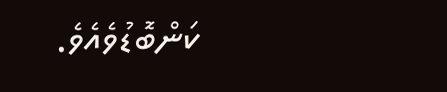ކަންބޮޑުވެއެވެ.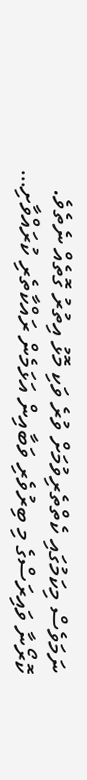ނަމަވެސް މިކަމުގައި ކެތްތެރިވުމަށް ވުރެ ވަކި މޮޅު އިތުރު ގޮތެއް ނެތެވެ.
ކޮރޯނާ ވައިރަސްގެ މި ބިރުވެރި ވަބާއިން އަޅަމެން ރައްކާތެރި ކުރައްވާށި…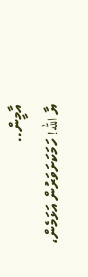އާމީން..
ޔާ الله! ހަމަކަށަވަރުން އަޅަމެން،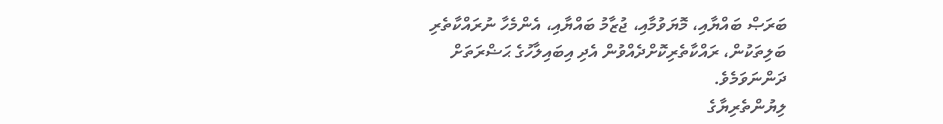ބަރަޞް ބައްޔާއި، މޮޔަވުމާއި، ޖުޒާމު ބައްޔާއި، އެންމެހާ ނުރައްކާތެރި ބަލިތަކުން، ރައްކާތެރިކޮށްދެއްވުން އެދި އިބައިލާހުގެ ޙަޟްރަތަށް ދަންނަވަމެވެ.
ލިޔުންތެރިޔާގެ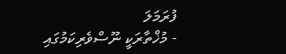ފުރަމަލަ
- މުޚްތާރަކީ ނޫސްވެރިކަމުގައި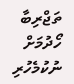ތަޖްރިބާ ހޯދުމަށް ނުކުމެހުރި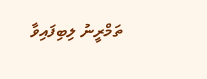ތަމްރީނު ލިބިފައިވާ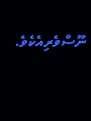ނޫސްވެރިއެކެވެ.